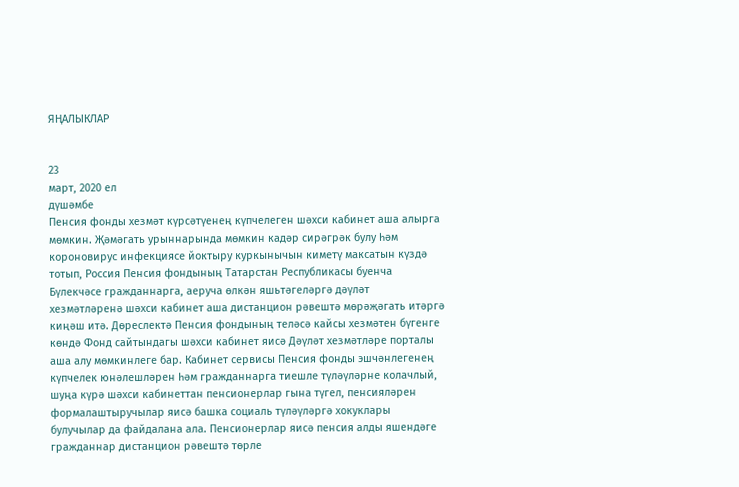ЯҢАЛЫКЛАР


23
март, 2020 ел
дүшәмбе
Пенсия фонды хезмәт күрсәтүенең күпчелеген шәхси кабинет аша алырга мөмкин. Җәмәгать урыннарында мөмкин кадәр сирәгрәк булу һәм короновирус инфекциясе йоктыру куркынычын киметү максатын күздә тотып, Россия Пенсия фондының Татарстан Республикасы буенча Бүлекчәсе гражданнарга, аеруча өлкән яшьтәгеләргә дәүләт хезмәтләренә шәхси кабинет аша дистанцион рәвештә мөрәҗәгать итәргә киңәш итә. Дөреслектә Пенсия фондының теләсә кайсы хезмәтен бүгенге көндә Фонд сайтындагы шәхси кабинет яисә Дәүләт хезмәтләре порталы аша алу мөмкинлеге бар. Кабинет сервисы Пенсия фонды эшчәнлегенең күпчелек юнәлешләрен һәм гражданнарга тиешле түләүләрне колачлый, шуңа күрә шәхси кабинеттан пенсионерлар гына түгел, пенсияләрен формалаштыручылар яисә башка социаль түләүләргә хокуклары булучылар да файдалана ала. Пенсионерлар яисә пенсия алды яшендәге гражданнар дистанцион рәвештә төрле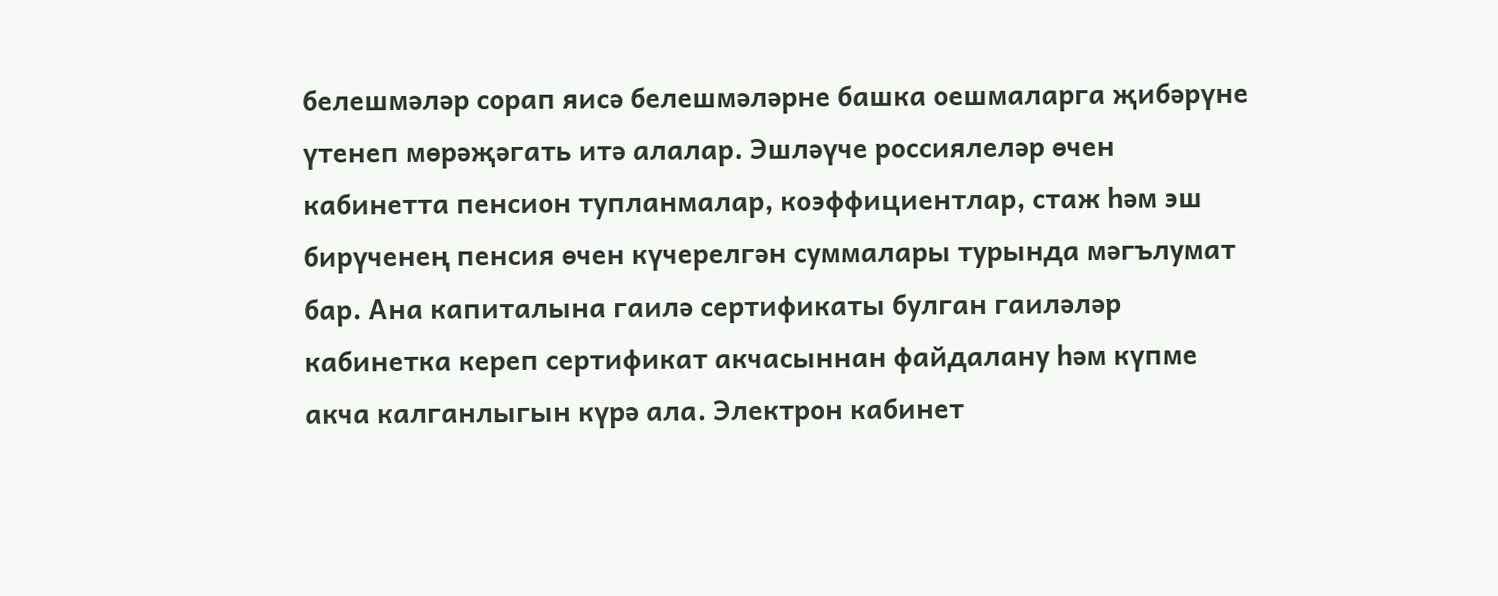белешмәләр сорап яисә белешмәләрне башка оешмаларга җибәрүне үтенеп мөрәҗәгать итә алалар. Эшләүче россиялеләр өчен кабинетта пенсион тупланмалар, коэффициентлар, стаж һәм эш бирүченең пенсия өчен күчерелгән суммалары турында мәгълумат бар. Ана капиталына гаилә сертификаты булган гаиләләр кабинетка кереп сертификат акчасыннан файдалану һәм күпме акча калганлыгын күрә ала. Электрон кабинет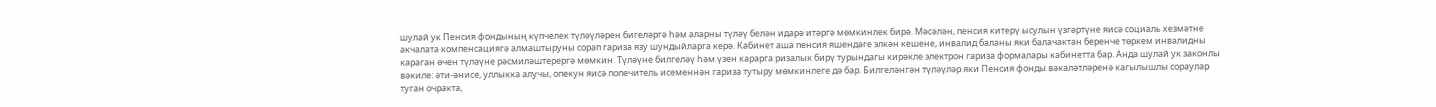шулай ук Пенсия фондының күпчелек түләүләрен бигеләргә һәм аларны түләү белән идарә итәргә мөмкинлек бирә. Мәсәлән, пенсия китерү ысулын үзгәртүне яисә социаль хезмәтне акчалата компенсациягә алмаштыруны сорап гариза язу шундыйларга керә. Кабинет аша пенсия яшендәге элкән кешене, инвалид баланы яки балачактан беренче төркем инвалидны караган өчен түләүне рәсмиләштерергә мөмкин. Түләүне билгеләү һәм үзен карарга ризалык бирү турындагы кирәкле электрон гариза формалары кабинетта бар. Анда шулай ук законлы вәкиле: әти-әнисе, уллыкка алучы, опекун яисә попечитель исеменнән гариза тутыру мөмкинлеге дә бар. Билгеләнгән түләүләр яки Пенсия фонды вәкаләтләренә кагылышлы сораулар туган очракта,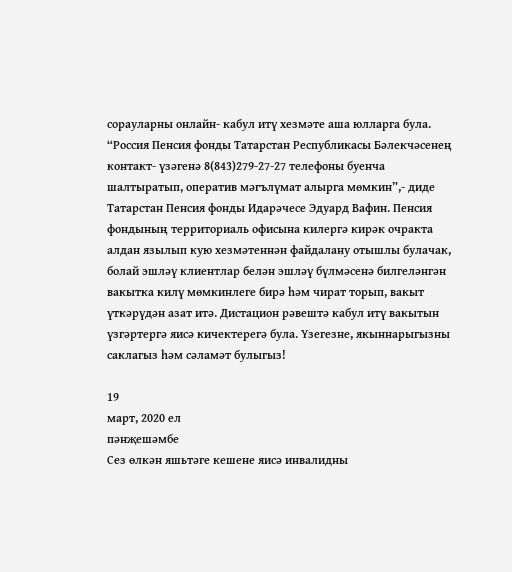сорауларны онлайн- кабул итү хезмәте аша юлларга була. “Россия Пенсия фонды Татарстан Республикасы Бәлекчәсенең контакт- үзәгенә 8(843)279-27-27 телефоны буенча шалтыратып, оператив мәгълүмат алырга мөмкин”,- диде Татарстан Пенсия фонды Идарәчесе Эдуард Вафин. Пенсия фондының территориаль офисына килергә кирәк очракта алдан язылып кую хезмәтеннән файдалану отышлы булачак, болай эшләү клиентлар белән эшләү бүлмәсенә билгеләнгән вакытка килү мөмкинлеге бирә һәм чират торып, вакыт үткәрүдән азат итә. Дистацион рәвештә кабул итү вакытын үзгәртергә яисә кичектерегә була. Үзегезне, якыннарыгызны саклагыз һәм сәламәт булыгыз!

19
март, 2020 ел
пәнҗешәмбе
Сез өлкән яшьтәге кешене яисә инвалидны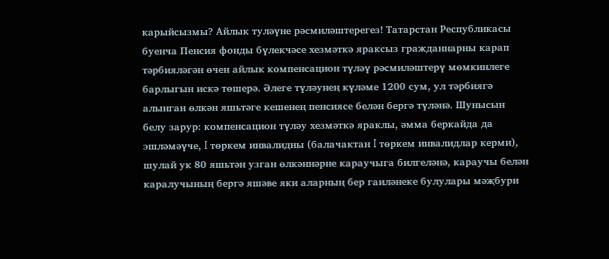карыйсызмы? Айлык туләүне рәсмиләштерегез! Татарстан Республикасы буенча Пенсия фонды бүлекчәсе хезмәткә яраксыз гражданнарны карап тәрбияләгән өчен айлык компенсацион түләү рәсмиләштерү мөмкинлеге барлыгын искә төшерә. Әлеге түләунең күләме 1200 сум, ул тәрбиягә алынган өлкән яшьтәге кешенең пенсиясе белән бергә түләнә. Шунысын белу зарур: компенсацион түләу хезмәткә яраклы, әмма беркайда да эшләмәүче, I төркем инвалидны (балачактан I төркем инвалидлар керми), шулай ук 80 яшьтән узган өлкәннәрне караучыга билгеләнә, караучы белән каралучының бергә яшәве яки аларның бер гаиләнеке булулары мәҗбури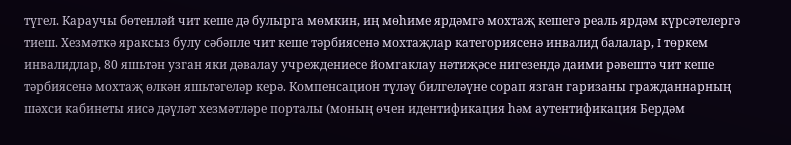түгел. Караучы бөтенләй чит кеше дә булырга мөмкин, иң мөһиме ярдәмгә мохтаҗ кешегә реаль ярдәм күрсәтелергә тиеш. Хезмәткә яраксыз булу сәбәпле чит кеше тәрбиясенә мохтаҗлар категориясенә инвалид балалар, I төркем инвалидлар, 80 яшьтән узган яки дәвалау учреждениесе йомгаклау нәтиҗәсе нигезендә даими рәвештә чит кеше тәрбиясенә мохтаҗ өлкән яшьтәгеләр керә. Компенсацион түләү билгеләүне сорап язган гаризаны гражданнарның шәхси кабинеты яисә дәүләт хезмәтләре порталы (моның өчен идентификация һәм аутентификация Бердәм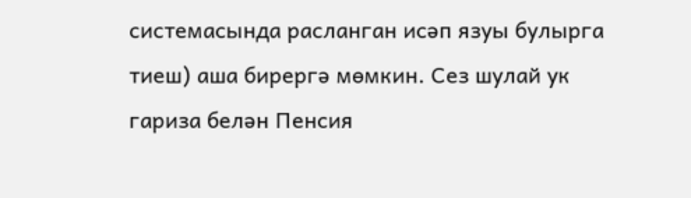системасында расланган исәп язуы булырга тиеш) аша бирергә мөмкин. Сез шулай ук гариза белән Пенсия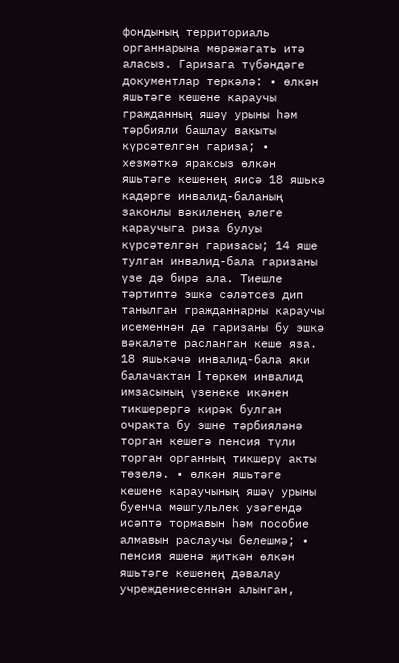фондының территориаль органнарына мөрәжәгать итә аласыз. Гаризага түбәндәге документлар теркәлә: • өлкән яшьтәге кешене караучы гражданның яшәү урыны һәм тәрбияли башлау вакыты күрсәтелгән гариза; • хезмәткә яраксыз өлкән яшьтәге кешенең яисә 18 яшькә кадәрге инвалид-баланың законлы вәкиленең әлеге караучыга риза булуы күрсәтелгән гаризасы; 14 яше тулган инвалид-бала гаризаны үзе дә бирә ала. Тиешле тәртиптә эшкә сәләтсез дип танылган гражданнарны караучы исеменнән дә гаризаны бу эшкә вәкаләте расланган кеше яза. 18 яшькәчә инвалид-бала яки балачактан I төркем инвалид имзасының үзенеке икәнен тикшерергә кирәк булган очракта бу эшне тәрбияләнә торган кешегә пенсия түли торган органның тикшерү акты төзелә. • өлкән яшьтәге кешене караучының яшәү урыны буенча мәшгульлек узәгендә исәптә тормавын һәм пособие алмавын раслаучы белешмә; • пенсия яшенә җиткән өлкән яшьтәге кешенең дәвалау учреждениесеннән алынган,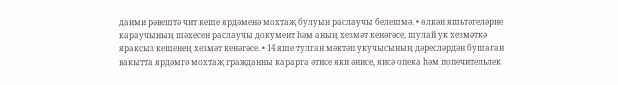даими рәвештә чит кеше ярдәменә мохтаҗ булуын раслаучы белешмә. • өлкән яшьтәгеләрне караучының шәхесен раслаучы документ һәм аның хезмәт кенәгәсе, шулай ук хезмәткә яраксыз кешенең хезмәт кенәгәсе. • 14 яше тулган мәктәп укучысының дәресләрдән бушаган вакытта ярдәмгә мохтаҗ гражданны карарга әтисе яки әнисе, яисә опека һәм попечительлек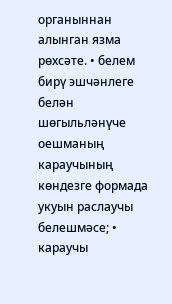органыннан алынган язма рөхсәте. • белем бирү эшчәнлеге белән шөгыльләнүче оешманың караучының көндезге формада укуын раслаучы белешмәсе; • караучы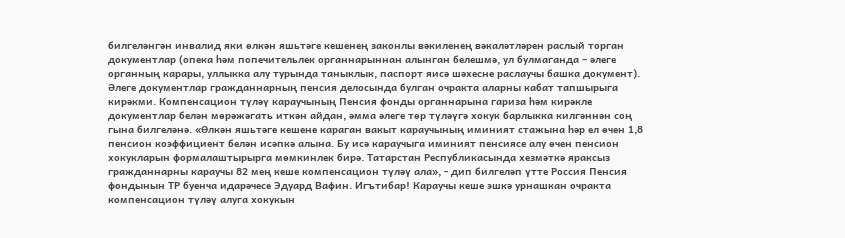билгеләнгән инвалид яки өлкән яшьтәге кешенең законлы вәкиленең вәкаләтләрен раслый торган документлар (опека һәм попечительлек органнарыннан алынган белешмә, ул булмаганда – әлеге органның карары, уллыкка алу турында таныклык, паспорт яисә шәхесне раслаучы башка документ). Әлеге документлар гражданнарның пенсия делосында булган очракта аларны кабат тапшырыга кирәкми. Компенсацион түләү караучының Пенсия фонды органнарына гариза һәм кирәкле документлар белән мөрәжәгать иткән айдан, әмма әлеге төр түләүгә хокук барлыкка килгәннән соң гына билгеләнә. «Өлкән яшьтәге кешене караган вакыт караучының иминият стажына һәр ел өчен 1,8 пенсион коэффициент белән исәпкә алына. Бу исә караучыга иминият пенсиясе алу өчен пенсион хокукларын формалаштырырга мөмкинлек бирә. Татарстан Республикасында хезмәткә яраксыз гражданнарны караучы 82 мең кеше компенсацион түләү ала», - дип билгеләп үтте Россия Пенсия фондынын ТР буенча идарәчесе Эдуард Вафин. Игътибар! Караучы кеше эшкә урнашкан очракта компенсацион түләү алуга хокукын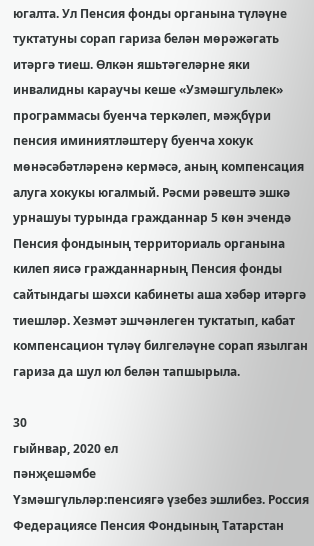югалта. Ул Пенсия фонды органына түләүне туктатуны сорап гариза белән мөрәжәгать итәргә тиеш. Өлкән яшьтәгеләрне яки инвалидны караучы кеше «Узмәшгульлек» программасы буенча теркәлеп, мәҗбүри пенсия иминиятләштерү буенча хокук мөнәсәбәтләренә кермәсә, аның компенсация алуга хокукы югалмый. Рәсми рәвештә эшкә урнашуы турында гражданнар 5 көн эчендә Пенсия фондының территориаль органына килеп яисә гражданнарның Пенсия фонды сайтындагы шәхси кабинеты аша хәбәр итәргә тиешләр. Хезмәт эшчәнлеген туктатып, кабат компенсацион түләү билгеләүне сорап язылган гариза да шул юл белән тапшырыла.

30
гыйнвар, 2020 ел
пәнҗешәмбе
Үзмәшгүльләр:пенсиягә үзебез эшлибез. Россия Федерациясе Пенсия Фондының Татарстан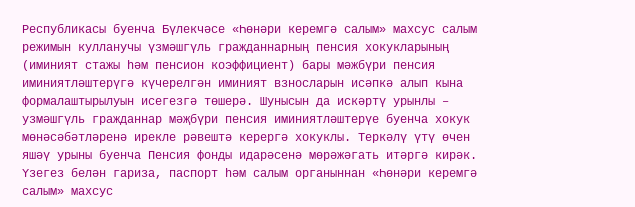Республикасы буенча Бүлекчәсе «Һөнәри керемгә салым» махсус салым режимын кулланучы үзмәшгүль гражданнарның пенсия хокукларының (иминият стажы һәм пенсион коэффициент) бары мәжбүри пенсия иминиятләштерүгә күчерелгән иминият взносларын исәпкә алып кына формалаштырылуын исегезгә төшерә. Шунысын да искәртү урынлы – узмәшгүль гражданнар мәҗбүри пенсия иминиятләштерүе буенча хокук мөнәсәбәтләренә ирекле рәвештә керергә хокуклы. Теркәлү үтү өчен яшәү урыны буенча Пенсия фонды идарәсенә мөрәжәгать итәргә кирәк. Үзегез белән гариза, паспорт һәм салым органыннан «Һөнәри керемгә салым» махсус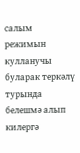салым режимын кулланучы буларак теркәлү турында белешмә алып килергә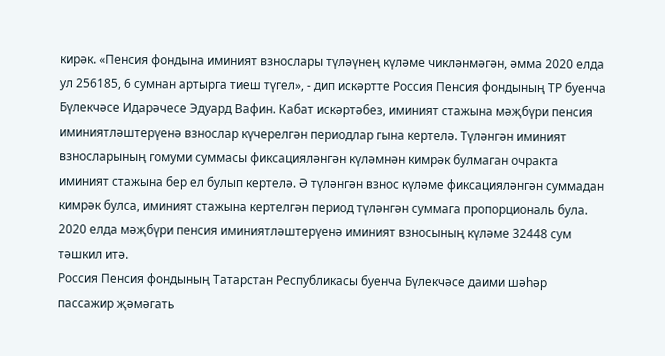кирәк. «Пенсия фондына иминият взнослары түләүнең күләме чикләнмәгән, әмма 2020 елда ул 256185, 6 сумнан артырга тиеш түгел», - дип искәртте Россия Пенсия фондының ТР буенча Бүлекчәсе Идарәчесе Эдуард Вафин. Кабат искәртәбез, иминият стажына мәҗбүри пенсия иминиятләштерүенә взнослар күчерелгән периодлар гына кертелә. Түләнгән иминият взносларының гомуми суммасы фиксацияләнгән күләмнән кимрәк булмаган очракта иминият стажына бер ел булып кертелә. Ә түләнгән взнос күләме фиксацияләнгән суммадан кимрәк булса, иминият стажына кертелгән период түләнгән суммага пропорциональ була. 2020 елда мәҗбүри пенсия иминиятләштерүенә иминият взносының күләме 32448 сум тәшкил итә.
Россия Пенсия фондының Татарстан Республикасы буенча Бүлекчәсе даими шәһәр пассажир җәмәгать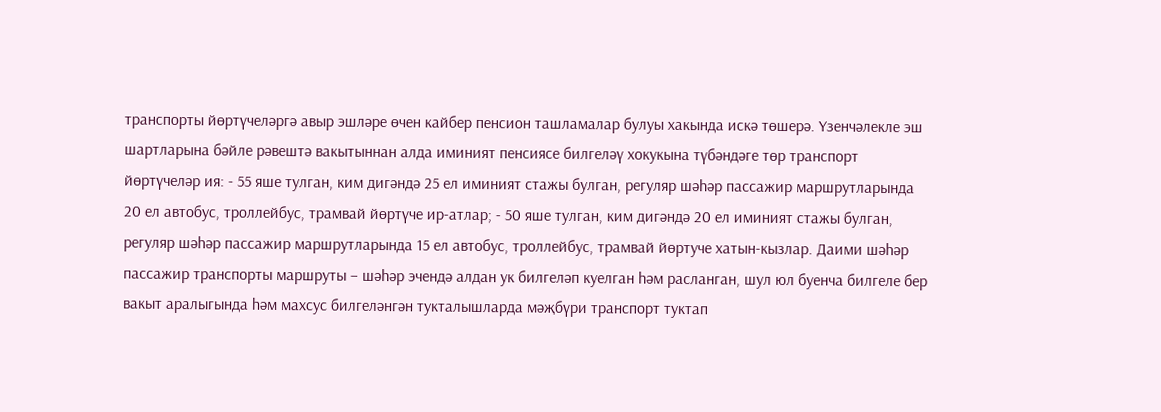транспорты йөртүчеләргә авыр эшләре өчен кайбер пенсион ташламалар булуы хакында искә төшерә. Үзенчәлекле эш шартларына бәйле рәвештә вакытыннан алда иминият пенсиясе билгеләү хокукына түбәндәге төр транспорт йөртүчеләр ия: - 55 яше тулган, ким дигәндә 25 ел иминият стажы булган, регуляр шәһәр пассажир маршрутларында 20 ел автобус, троллейбус, трамвай йөртүче ир-атлар; - 50 яше тулган, ким дигәндә 20 ел иминият стажы булган, регуляр шәһәр пассажир маршрутларында 15 ел автобус, троллейбус, трамвай йөртуче хатын-кызлар. Даими шәһәр пассажир транспорты маршруты – шәһәр эчендә алдан ук билгеләп куелган һәм расланган, шул юл буенча билгеле бер вакыт аралыгында һәм махсус билгеләнгән тукталышларда мәҗбүри транспорт туктап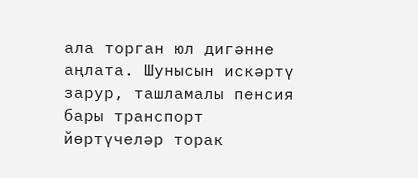ала торган юл дигәнне аңлата. Шунысын искәртү зарур, ташламалы пенсия бары транспорт йөртүчеләр торак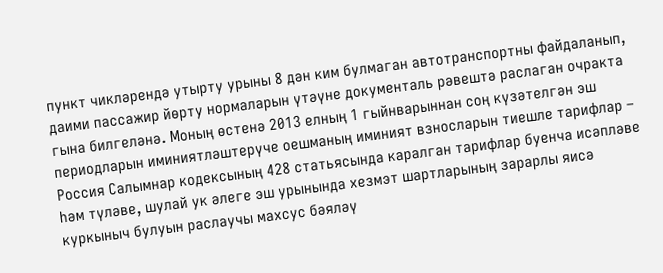пункт чикләрендә утырту урыны 8 дән ким булмаган автотранспортны файдаланып, даими пассажир йөрту нормаларын үтәүне документаль рәвештә раслаган очракта гына билгеләнә. Моның өстенә 2013 елның 1 гыйнварыннан соң күзәтелгән эш периодларын иминиятләштерүче оешманың иминият взносларын тиешле тарифлар – Россия Салымнар кодексының 428 статьясында каралган тарифлар буенча исәпләве һәм түләве, шулай ук әлеге эш урынында хезмэт шартларының зарарлы яисә куркыныч булуын раслаучы махсус бәяләү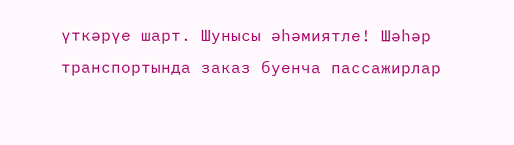үткәрүе шарт. Шунысы әһәмиятле! Шәһәр транспортында заказ буенча пассажирлар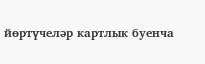йөртүчеләр картлык буенча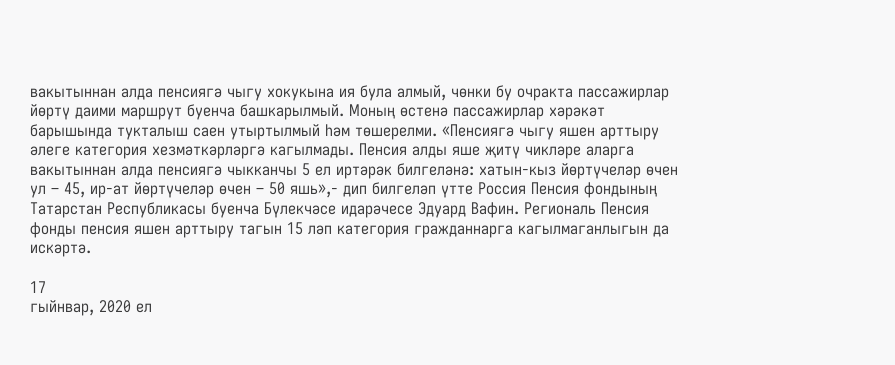вакытыннан алда пенсиягә чыгу хокукына ия була алмый, чөнки бу очракта пассажирлар йөртү даими маршрут буенча башкарылмый. Моның өстенә пассажирлар хәрәкәт барышында тукталыш саен утыртылмый һәм төшерелми. «Пенсиягә чыгу яшен арттыру әлеге категория хезмәткәрләргә кагылмады. Пенсия алды яше җитү чикләре аларга вакытыннан алда пенсиягә чыкканчы 5 ел иртәрәк билгеләнә: хатын-кыз йөртүчеләр өчен ул – 45, ир-ат йөртүчеләр өчен – 50 яшь»,- дип билгеләп үтте Россия Пенсия фондының Татарстан Республикасы буенча Бүлекчәсе идарәчесе Эдуард Вафин. Региональ Пенсия фонды пенсия яшен арттыру тагын 15 ләп категория гражданнарга кагылмаганлыгын да искәртә.

17
гыйнвар, 2020 ел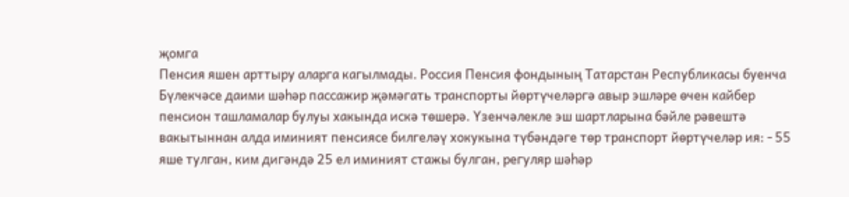җомга
Пенсия яшен арттыру аларга кагылмады. Россия Пенсия фондының Татарстан Республикасы буенча Бүлекчәсе даими шәһәр пассажир җәмәгать транспорты йөртүчеләргә авыр эшләре өчен кайбер пенсион ташламалар булуы хакында искә төшерә. Үзенчәлекле эш шартларына бәйле рәвештә вакытыннан алда иминият пенсиясе билгеләү хокукына түбәндәге төр транспорт йөртүчеләр ия: - 55 яше тулган, ким дигәндә 25 ел иминият стажы булган, регуляр шәһәр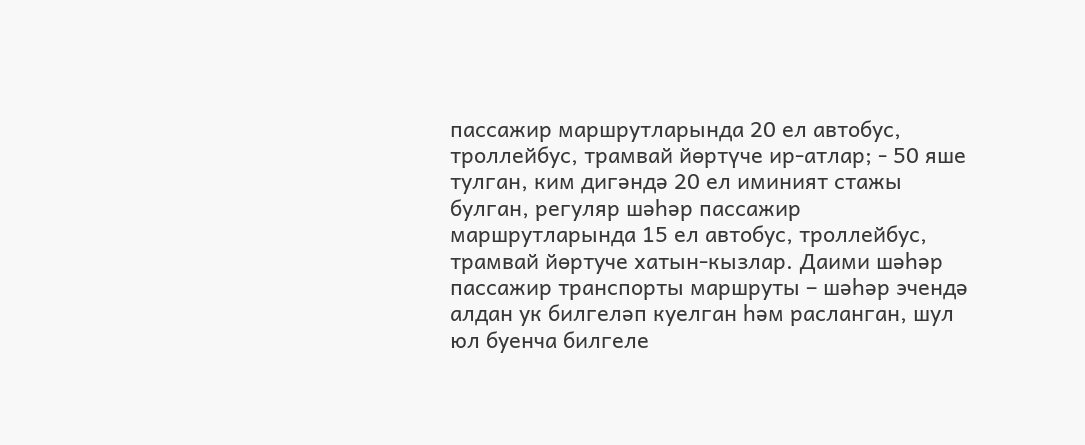пассажир маршрутларында 20 ел автобус, троллейбус, трамвай йөртүче ир-атлар; - 50 яше тулган, ким дигәндә 20 ел иминият стажы булган, регуляр шәһәр пассажир маршрутларында 15 ел автобус, троллейбус, трамвай йөртуче хатын-кызлар. Даими шәһәр пассажир транспорты маршруты – шәһәр эчендә алдан ук билгеләп куелган һәм расланган, шул юл буенча билгеле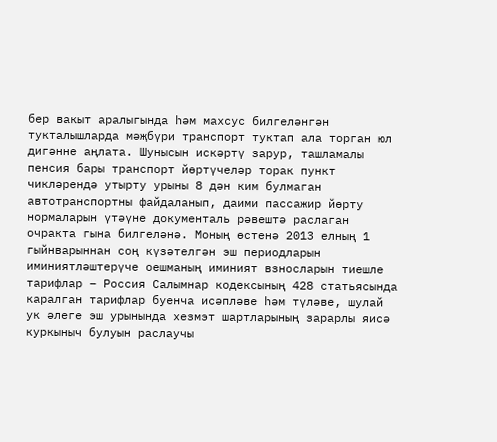бер вакыт аралыгында һәм махсус билгеләнгән тукталышларда мәҗбүри транспорт туктап ала торган юл дигәнне аңлата. Шунысын искәртү зарур, ташламалы пенсия бары транспорт йөртүчеләр торак пункт чикләрендә утырту урыны 8 дән ким булмаган автотранспортны файдаланып, даими пассажир йөрту нормаларын үтәүне документаль рәвештә раслаган очракта гына билгеләнә. Моның өстенә 2013 елның 1 гыйнварыннан соң күзәтелгән эш периодларын иминиятләштерүче оешманың иминият взносларын тиешле тарифлар – Россия Салымнар кодексының 428 статьясында каралган тарифлар буенча исәпләве һәм түләве, шулай ук әлеге эш урынында хезмэт шартларының зарарлы яисә куркыныч булуын раслаучы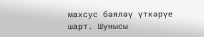махсус бәяләү үткәрүе шарт. Шунысы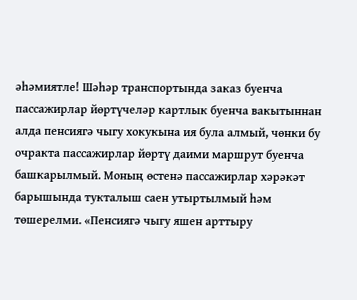әһәмиятле! Шәһәр транспортында заказ буенча пассажирлар йөртүчеләр картлык буенча вакытыннан алда пенсиягә чыгу хокукына ия була алмый, чөнки бу очракта пассажирлар йөртү даими маршрут буенча башкарылмый. Моның өстенә пассажирлар хәрәкәт барышында тукталыш саен утыртылмый һәм төшерелми. «Пенсиягә чыгу яшен арттыру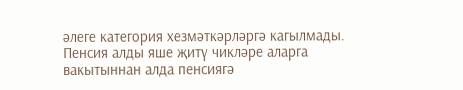әлеге категория хезмәткәрләргә кагылмады. Пенсия алды яше җитү чикләре аларга вакытыннан алда пенсиягә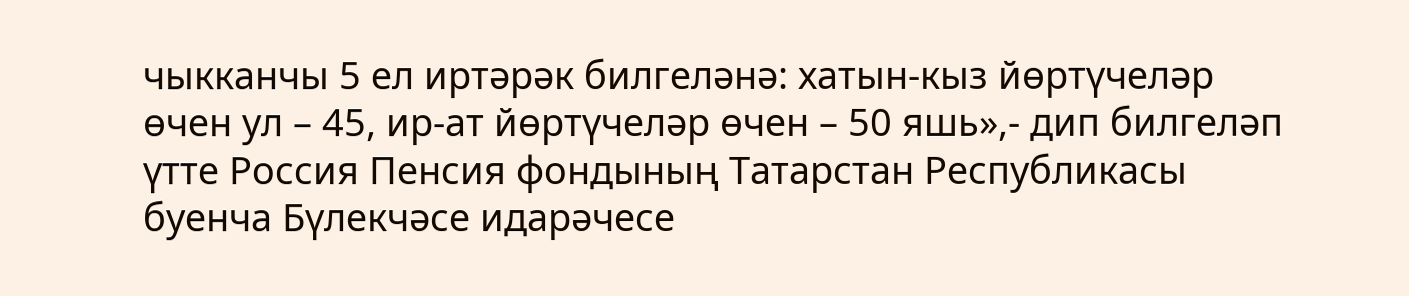чыкканчы 5 ел иртәрәк билгеләнә: хатын-кыз йөртүчеләр өчен ул – 45, ир-ат йөртүчеләр өчен – 50 яшь»,- дип билгеләп үтте Россия Пенсия фондының Татарстан Республикасы буенча Бүлекчәсе идарәчесе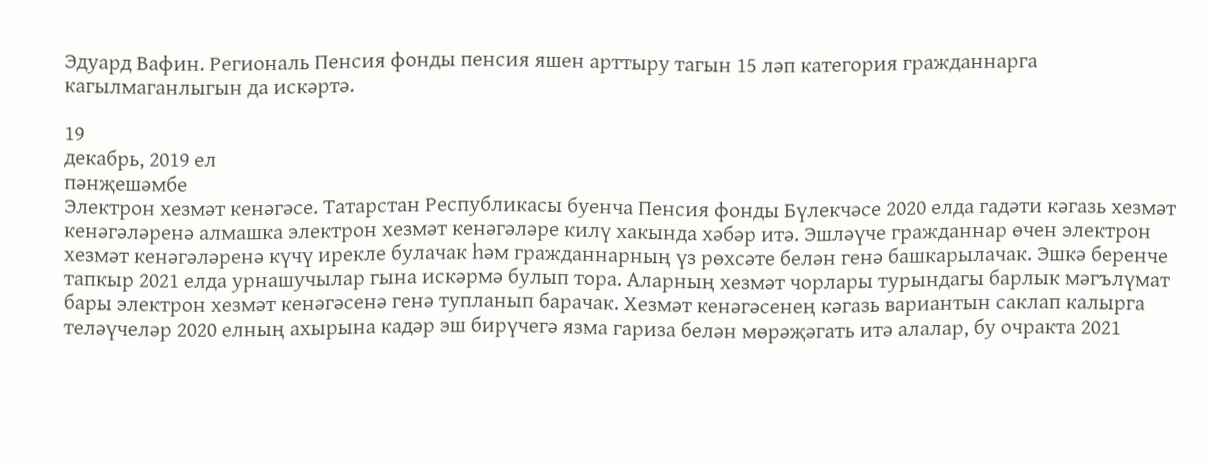Эдуард Вафин. Региональ Пенсия фонды пенсия яшен арттыру тагын 15 ләп категория гражданнарга кагылмаганлыгын да искәртә.

19
декабрь, 2019 ел
пәнҗешәмбе
Электрон хезмәт кенәгәсе. Татарстан Республикасы буенча Пенсия фонды Бүлекчәсе 2020 елда гадәти кәгазь хезмәт кенәгәләренә алмашка электрон хезмәт кенәгәләре килү хакында хәбәр итә. Эшләүче гражданнар өчен электрон хезмәт кенәгәләренә күчү ирекле булачак һәм гражданнарның үз рөхсәте белән генә башкарылачак. Эшкә беренче тапкыр 2021 елда урнашучылар гына искәрмә булып тора. Аларның хезмәт чорлары турындагы барлык мәгълүмат бары электрон хезмәт кенәгәсенә генә тупланып барачак. Хезмәт кенәгәсенең кәгазь вариантын саклап калырга теләүчеләр 2020 елның ахырына кадәр эш бирүчегә язма гариза белән мөрәҗәгать итә алалар, бу очракта 2021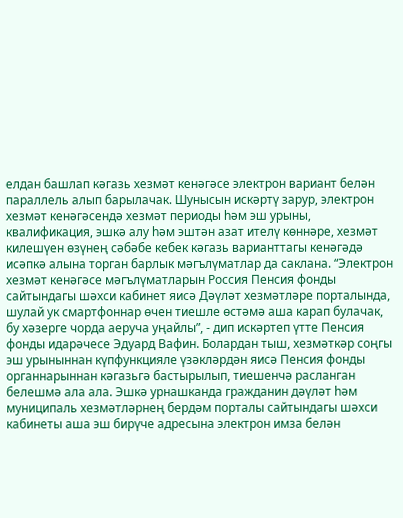елдан башлап кәгазь хезмәт кенәгәсе электрон вариант белән параллель алып барылачак. Шунысын искәртү зарур, электрон хезмәт кенәгәсендә хезмәт периоды һәм эш урыны, квалификация, эшкә алу һәм эштән азат ителү көннәре, хезмәт килешүен өзүнең сәбәбе кебек кәгазь варианттагы кенәгәдә исәпкә алына торган барлык мәгълүматлар да саклана. “Электрон хезмәт кенәгәсе мәгълүматларын Россия Пенсия фонды сайтындагы шәхси кабинет яисә Дәүләт хезмәтләре порталында, шулай ук смартфоннар өчен тиешле өстәмә аша карап булачак, бу хәзерге чорда аеруча уңайлы”, - дип искәртеп үтте Пенсия фонды идарәчесе Эдуард Вафин. Болардан тыш, хезмәткәр соңгы эш урыныннан күпфункцияле үзәкләрдән яисә Пенсия фонды органнарыннан кәгазьгә бастырылып, тиешенчә расланган белешмә ала ала. Эшкә урнашканда гражданин дәүләт һәм муниципаль хезмәтләрнең бердәм порталы сайтындагы шәхси кабинеты аша эш бирүче адресына электрон имза белән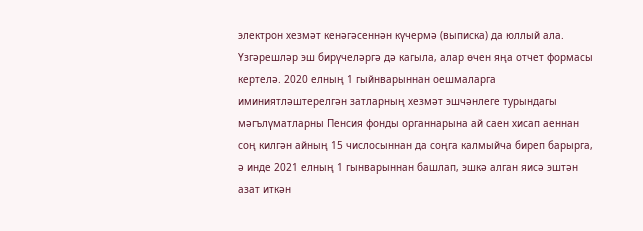электрон хезмәт кенәгәсеннән күчермә (выписка) да юллый ала. Үзгәрешләр эш бирүчеләргә дә кагыла, алар өчен яңа отчет формасы кертелә. 2020 елның 1 гыйнварыннан оешмаларга иминиятләштерелгән затларның хезмәт эшчәнлеге турындагы мәгълүматларны Пенсия фонды органнарына ай саен хисап аеннан соң килгән айның 15 числосыннан да соңга калмыйча биреп барырга, ә инде 2021 елның 1 гынварыннан башлап, эшкә алган яисә эштән азат иткән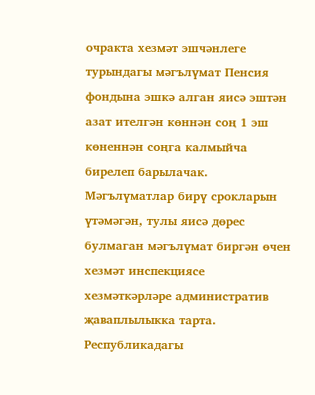очракта хезмәт эшчәнлеге турындагы мәгълүмат Пенсия фондына эшкә алган яисә эштән азат ителгән көннән соң 1 эш көненнән соңга калмыйча бирелеп барылачак. Мәгълүматлар бирү срокларын үтәмәгән, тулы яисә дөрес булмаган мәгълүмат биргән өчен хезмәт инспекциясе хезмәткәрләре административ җаваплылыкка тарта. Республикадагы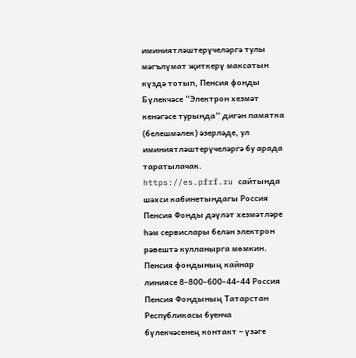иминиятләштерүчеләргә тулы мәгълүмат җиткерү максатын күздә тотып, Пенсия фонды Бүлекчәсе “Электрон хезмәт кенәгәсе турында” дигән памятка (белешмәлек) әзерләде, ул иминиятләштерүчеләргә бу арада таратылачак. https://es.pfrf.ru сайтында шәхси кабинетындагы Россия Пенсия Фонды дәүләт хезмәтләре һәм сервислары белән электрон рәвештә кулланырга мөмкин. Пенсия фондының кайнар линиясе 8-800-600-44-44 Россия Пенсия Фондының Татарстан Республикасы буенча бүлекчәсенең контакт – үзәге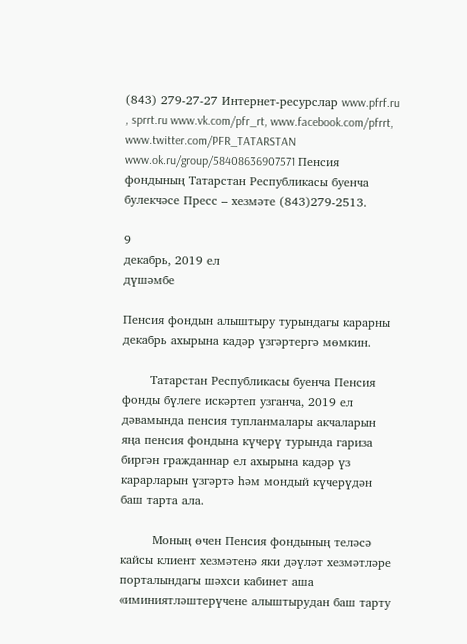(843) 279-27-27 Интернет-ресурслар www.pfrf.ru , sprrt.ru www.vk.com/pfr_rt, www.facebook.com/pfrrt, www.twitter.com/PFR_TATARSTAN www.ok.ru/group/58408636907571 Пенсия фондының Татарстан Республикасы буенча булекчәсе Пресс – хезмәте (843)279-2513.

9
декабрь, 2019 ел
дүшәмбе

Пенсия фондын алыштыру турындагы карарны декабрь ахырына кадәр үзгәртергә мөмкин.

       Татарстан Республикасы буенча Пенсия фонды бүлеге искәртеп узганча, 2019 ел дәвамында пенсия тупланмалары акчаларын яңа пенсия фондына күчерү турында гариза биргән гражданнар ел ахырына кадәр үз карарларын үзгәртә һәм мондый күчерүдән баш тарта ала.

        Моның өчен Пенсия фондының теләсә кайсы клиент хезмәтенә яки дәүләт хезмәтләре порталындагы шәхси кабинет аша «иминиятләштерүчене алыштырудан баш тарту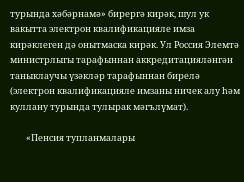турында хәбәрнамә» бирергә кирәк, шул ук вакытта электрон квалификацияле имза кирәклеген дә онытмаска кирәк. Ул Россия Элемтә министрлыгы тарафыннан аккредитацияләнгән таныклаучы үзәкләр тарафыннан бирелә (электрон квалификацияле имзаны ничек алу һәм куллану турында тулырак мәгълүмат).

        «Пенсия тупланмалары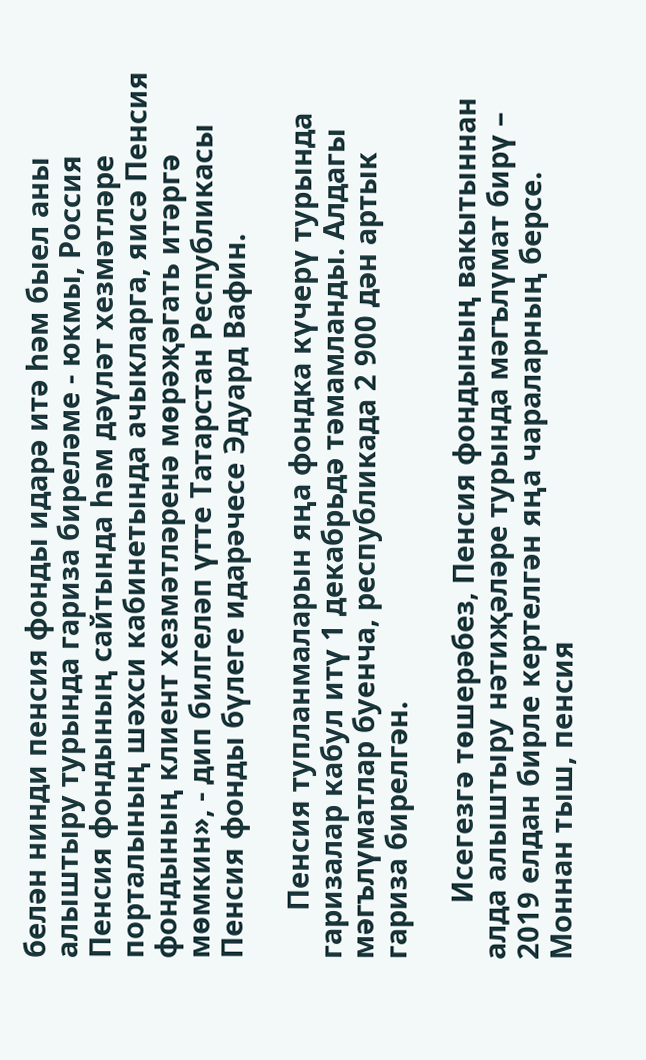белән нинди пенсия фонды идарә итә һәм быел аны алыштыру турында гариза биреләме - юкмы, Россия Пенсия фондының сайтында һәм дәүләт хезмәтләре порталының шәхси кабинетында ачыкларга, яисә Пенсия фондының клиент хезмәтләренә мөрәҗәгать итәргә мөмкин», - дип билгеләп үтте Татарстан Республикасы Пенсия фонды бүлеге идарәчесе Эдуард Вафин.

      Пенсия тупланмаларын яңа фондка күчерү турында гаризалар кабул итү 1 декабрьдә тәмамланды. Алдагы мәгълүматлар буенча, республикада 2 900 дән артык гариза бирелгән.

       Исегезгә төшерәбез, Пенсия фондының вакытыннан алда алыштыру нәтиҗәләре турында мәгълүмат бирү – 2019 елдан бирле кертелгән яңа чараларның берсе. Моннан тыш, пенсия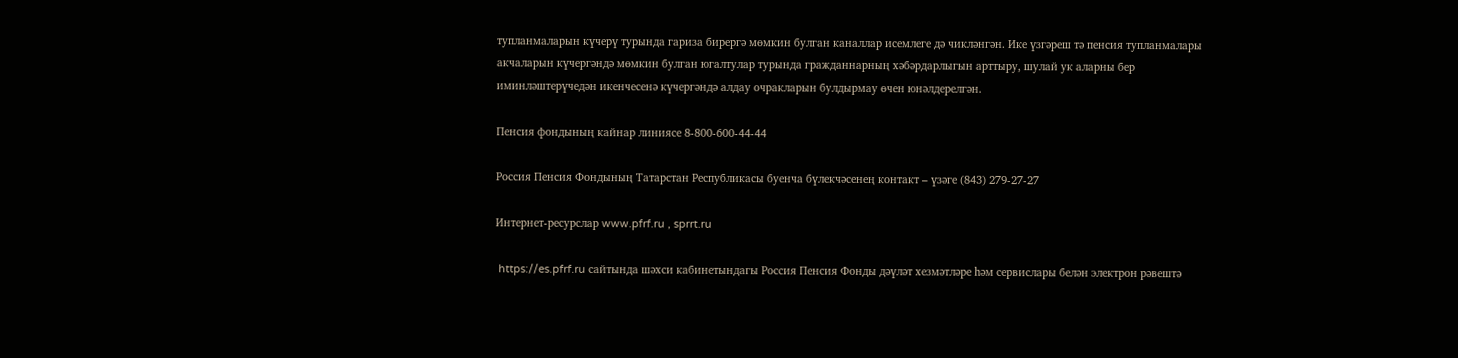тупланмаларын күчерү турында гариза бирергә мөмкин булган каналлар исемлеге дә чикләнгән. Ике үзгәреш тә пенсия тупланмалары акчаларын күчергәндә мөмкин булган югалтулар турында гражданнарның хәбәрдарлыгын арттыру, шулай ук аларны бер иминләштерүчедән икенчесенә күчергәндә алдау очракларын булдырмау өчен юнәлдерелгән.

Пенсия фондының кайнар линиясе 8-800-600-44-44

Россия Пенсия Фондының Татарстан Республикасы буенча бүлекчәсенең контакт – үзәге (843) 279-27-27

Интернет-ресурслар www.pfrf.ru , sprrt.ru

 https://es.pfrf.ru сайтында шәхси кабинетындагы Россия Пенсия Фонды дәүләт хезмәтләре һәм сервислары белән электрон рәвештә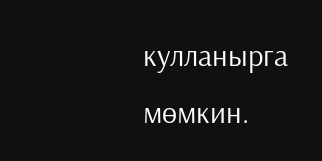кулланырга мөмкин.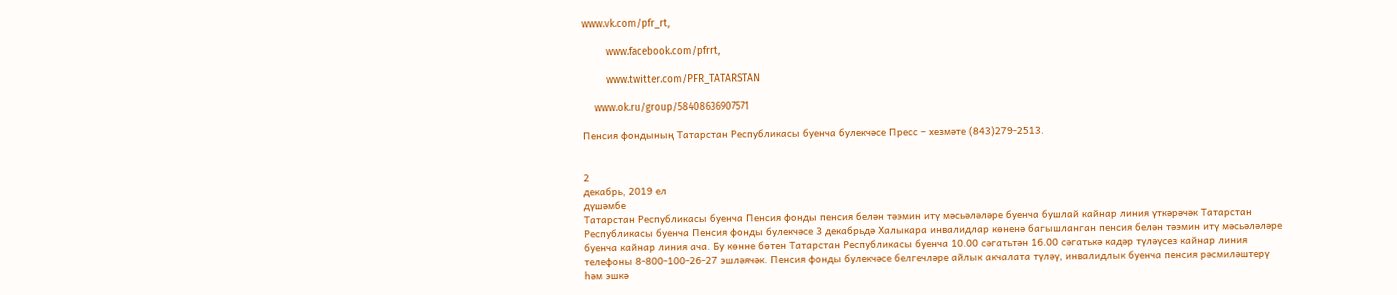www.vk.com/pfr_rt,

        www.facebook.com/pfrrt,

        www.twitter.com/PFR_TATARSTAN

    www.ok.ru/group/58408636907571

Пенсия фондының Татарстан Республикасы буенча булекчәсе Пресс – хезмәте (843)279-2513.


2
декабрь, 2019 ел
дүшәмбе
Татарстан Республикасы буенча Пенсия фонды пенсия белән тәэмин итү мәсьәләләре буенча бушлай кайнар линия үткәрәчәк Татарстан Республикасы буенча Пенсия фонды булекчәсе 3 декабрьдә Халыкара инвалидлар көненә багышланган пенсия белән тәэмин итү мәсьәләләре буенча кайнар линия ача. Бу көнне бөтен Татарстан Республикасы буенча 10.00 сәгатьтән 16.00 сәгатькә кадәр түләүсез кайнар линия телефоны 8-800-100-26-27 эшләячәк. Пенсия фонды булекчәсе белгечләре айлык акчалата түләү, инвалидлык буенча пенсия рәсмиләштерү һәм эшкә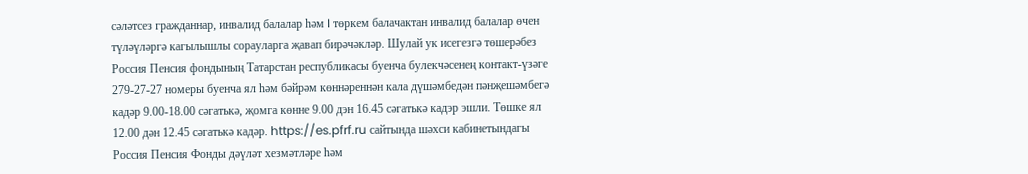сәләтсез гражданнар, инвалид балалар һәм I төркем балачактан инвалид балалар өчен түләүләргә кагылышлы сорауларга җавап бирәчәкләр. Шулай ук исегезгә төшерәбез Россия Пенсия фондының Татарстан республикасы буенча булекчәсенең контакт-үзәге 279-27-27 номеры буенча ял һәм бәйрәм көннәреннән кала дүшәмбедән пәнҗешәмбегә кадәр 9.00-18.00 сәгатькә, җомга көнне 9.00 дэн 16.45 сәгатькә кадэр эшли. Төшке ял 12.00 дән 12.45 сәгатькә кадәр. https://es.pfrf.ru сайтында шәхси кабинетындагы Россия Пенсия Фонды дәүләт хезмәтләре һәм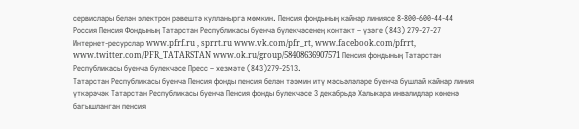сервислары белән электрон рәвештә кулланырга мөмкин. Пенсия фондының кайнар линиясе 8-800-600-44-44 Россия Пенсия Фондының Татарстан Республикасы буенча бүлекчәсенең контакт – үзәге (843) 279-27-27 Интернет-ресурслар www.pfrf.ru , sprrt.ru www.vk.com/pfr_rt, www.facebook.com/pfrrt, www.twitter.com/PFR_TATARSTAN www.ok.ru/group/58408636907571 Пенсия фондының Татарстан Республикасы буенча булекчәсе Пресс – хезмәте (843)279-2513.
Татарстан Республикасы буенча Пенсия фонды пенсия белән тәэмин итү мәсьәләләре буенча бушлай кайнар линия үткәрәчәк Татарстан Республикасы буенча Пенсия фонды булекчәсе 3 декабрьдә Халыкара инвалидлар көненә багышланган пенсия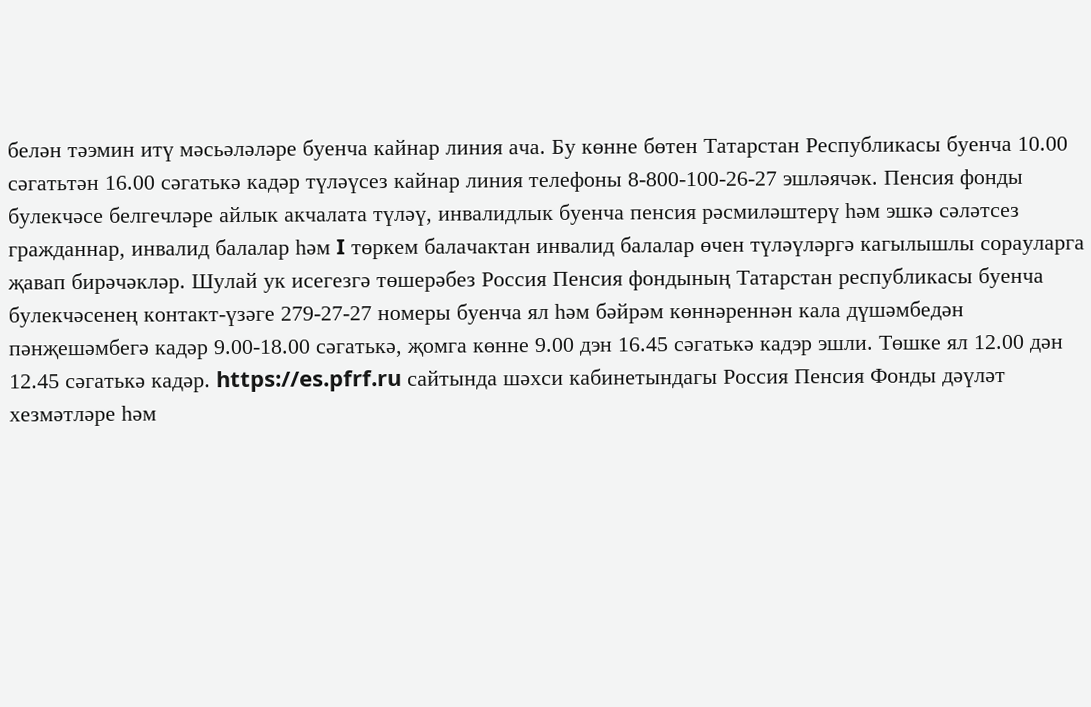белән тәэмин итү мәсьәләләре буенча кайнар линия ача. Бу көнне бөтен Татарстан Республикасы буенча 10.00 сәгатьтән 16.00 сәгатькә кадәр түләүсез кайнар линия телефоны 8-800-100-26-27 эшләячәк. Пенсия фонды булекчәсе белгечләре айлык акчалата түләү, инвалидлык буенча пенсия рәсмиләштерү һәм эшкә сәләтсез гражданнар, инвалид балалар һәм I төркем балачактан инвалид балалар өчен түләүләргә кагылышлы сорауларга җавап бирәчәкләр. Шулай ук исегезгә төшерәбез Россия Пенсия фондының Татарстан республикасы буенча булекчәсенең контакт-үзәге 279-27-27 номеры буенча ял һәм бәйрәм көннәреннән кала дүшәмбедән пәнҗешәмбегә кадәр 9.00-18.00 сәгатькә, җомга көнне 9.00 дэн 16.45 сәгатькә кадэр эшли. Төшке ял 12.00 дән 12.45 сәгатькә кадәр. https://es.pfrf.ru сайтында шәхси кабинетындагы Россия Пенсия Фонды дәүләт хезмәтләре һәм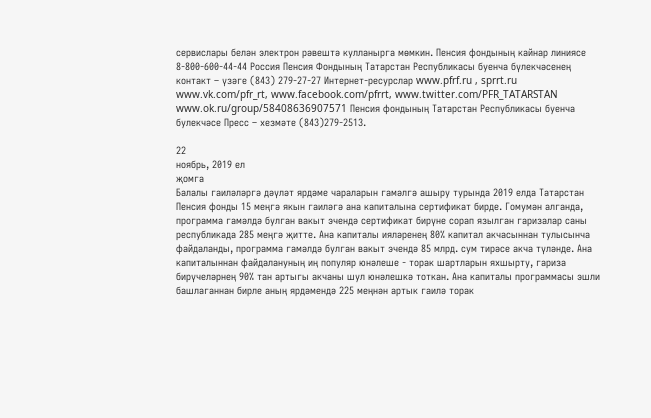сервислары белән электрон рәвештә кулланырга мөмкин. Пенсия фондының кайнар линиясе 8-800-600-44-44 Россия Пенсия Фондының Татарстан Республикасы буенча бүлекчәсенең контакт – үзәге (843) 279-27-27 Интернет-ресурслар www.pfrf.ru , sprrt.ru www.vk.com/pfr_rt, www.facebook.com/pfrrt, www.twitter.com/PFR_TATARSTAN www.ok.ru/group/58408636907571 Пенсия фондының Татарстан Республикасы буенча булекчәсе Пресс – хезмәте (843)279-2513.

22
ноябрь, 2019 ел
җомга
Балалы гаиләләргә дәүләт ярдәме чараларын гамәлгә ашыру турында 2019 елда Татарстан Пенсия фонды 15 меңгә якын гаиләгә ана капиталына сертификат бирде. Гомумән алганда, программа гамәлдә булган вакыт эчендә сертификат бирүне сорап язылган гаризалар саны республикада 285 меңгә җитте. Ана капиталы ияләренең 80% капитал акчасыннан тулысынча файдаланды, программа гамәлдә булган вакыт эчендә 85 млрд. сум тирәсе акча түләнде. Ана капиталыннан файдалануның иң популяр юнәлеше - торак шартларын яхшырту, гариза бирүчеләрнең 90% тан артыгы акчаны шул юнәлешкә тоткан. Ана капиталы программасы эшли башлаганнан бирле аның ярдәмендә 225 меңнән артык гаилә торак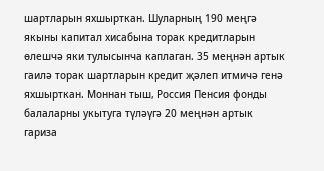шартларын яхшырткан. Шуларның 190 меңгә якыны капитал хисабына торак кредитларын өлешчә яки тулысынча каплаган. 35 меңнән артык гаилә торак шартларын кредит җәлеп итмичә генә яхшырткан. Моннан тыш, Россия Пенсия фонды балаларны укытуга түләүгә 20 меңнән артык гариза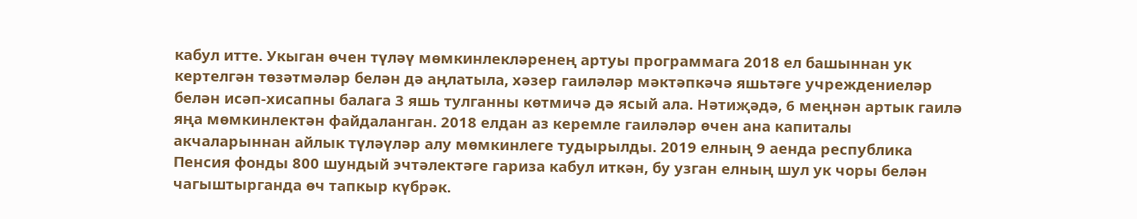кабул итте. Укыган өчен түләү мөмкинлекләренең артуы программага 2018 ел башыннан ук кертелгән төзәтмәләр белән дә аңлатыла, хәзер гаиләләр мәктәпкәчә яшьтәге учреждениеләр белән исәп-хисапны балага 3 яшь тулганны көтмичә дә ясый ала. Нәтиҗәдә, 6 меңнән артык гаилә яңа мөмкинлектән файдаланган. 2018 елдан аз керемле гаиләләр өчен ана капиталы акчаларыннан айлык түләүләр алу мөмкинлеге тудырылды. 2019 елның 9 аенда республика Пенсия фонды 800 шундый эчтәлектәге гариза кабул иткән, бу узган елның шул ук чоры белән чагыштырганда өч тапкыр күбрәк.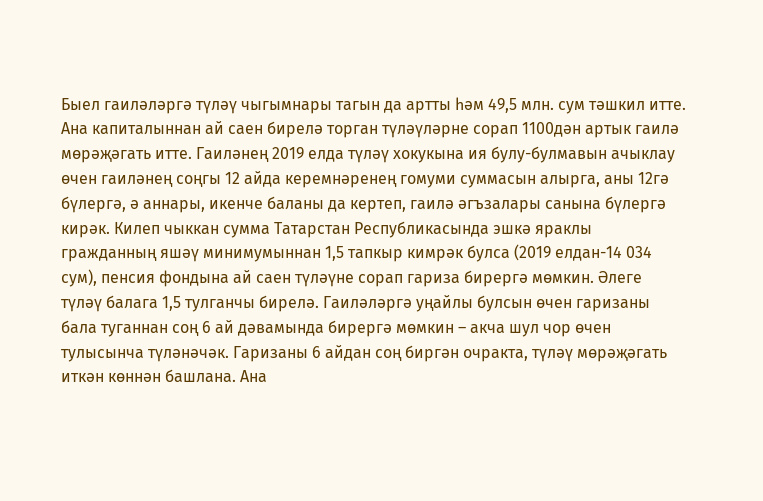Быел гаиләләргә түләү чыгымнары тагын да артты һәм 49,5 млн. сум тәшкил итте. Ана капиталыннан ай саен бирелә торган түләүләрне сорап 1100дән артык гаилә мөрәҗәгать итте. Гаиләнең 2019 елда түләү хокукына ия булу-булмавын ачыклау өчен гаиләнең соңгы 12 айда керемнәренең гомуми суммасын алырга, аны 12гә бүлергә, ә аннары, икенче баланы да кертеп, гаилә әгъзалары санына бүлергә кирәк. Килеп чыккан сумма Татарстан Республикасында эшкә яраклы гражданның яшәү минимумыннан 1,5 тапкыр кимрәк булса (2019 елдан-14 034 сум), пенсия фондына ай саен түләүне сорап гариза бирергә мөмкин. Әлеге түләү балага 1,5 тулганчы бирелә. Гаиләләргә уңайлы булсын өчен гаризаны бала туганнан соң 6 ай дәвамында бирергә мөмкин – акча шул чор өчен тулысынча түләнәчәк. Гаризаны 6 айдан соң биргән очракта, түләү мөрәҗәгать иткән көннән башлана. Ана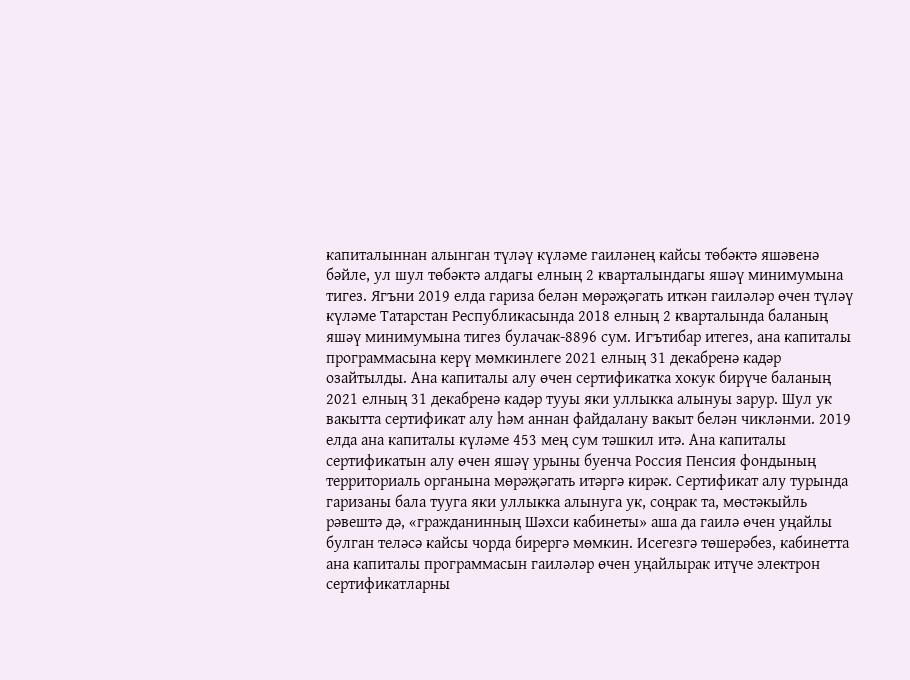капиталыннан алынган түләү күләме гаиләнең кайсы төбәктә яшәвенә бәйле, ул шул төбәктә алдагы елның 2 кварталындагы яшәү минимумына тигез. Ягъни 2019 елда гариза белән мөрәҗәгать иткән гаиләләр өчен түләү күләме Татарстан Республикасында 2018 елның 2 кварталында баланың яшәү минимумына тигез булачак-8896 сум. Игътибар итегез, ана капиталы программасына керү мөмкинлеге 2021 елның 31 декабренә кадәр озайтылды. Ана капиталы алу өчен сертификатка хокук бирүче баланың 2021 елның 31 декабренә кадәр тууы яки уллыкка алынуы зарур. Шул ук вакытта сертификат алу һәм аннан файдалану вакыт белән чикләнми. 2019 елда ана капиталы күләме 453 мең сум тәшкил итә. Ана капиталы сертификатын алу өчен яшәү урыны буенча Россия Пенсия фондының территориаль органына мөрәҗәгать итәргә кирәк. Сертификат алу турында гаризаны бала тууга яки уллыкка алынуга ук, соңрак та, мөстәкыйль рәвештә дә, «гражданинның Шәхси кабинеты» аша да гаилә өчен уңайлы булган теләсә кайсы чорда бирергә мөмкин. Исегезгә төшерәбез, кабинетта ана капиталы программасын гаиләләр өчен уңайлырак итүче электрон сертификатларны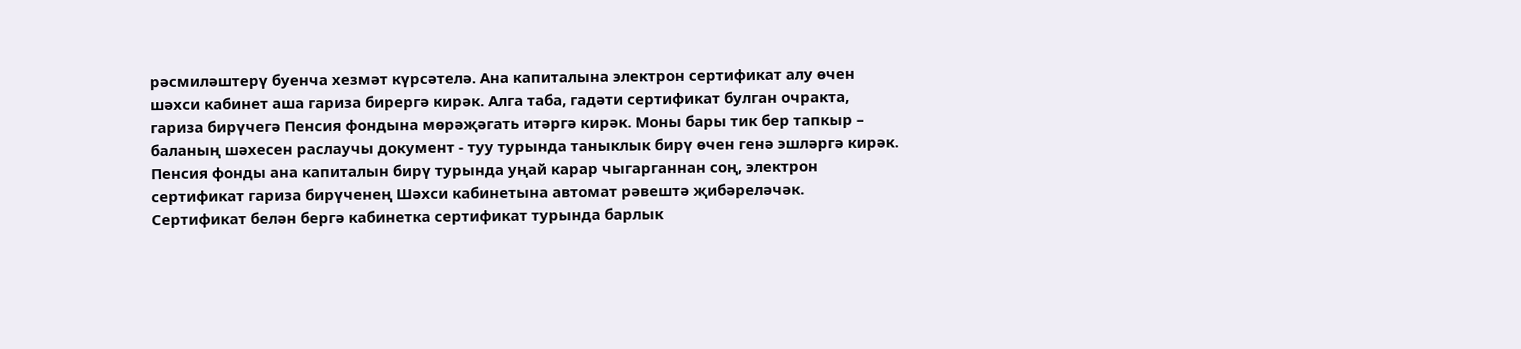рәсмиләштерү буенча хезмәт күрсәтелә. Ана капиталына электрон сертификат алу өчен шәхси кабинет аша гариза бирергә кирәк. Алга таба, гадәти сертификат булган очракта, гариза бирүчегә Пенсия фондына мөрәҗәгать итәргә кирәк. Моны бары тик бер тапкыр – баланың шәхесен раслаучы документ - туу турында таныклык бирү өчен генә эшләргә кирәк. Пенсия фонды ана капиталын бирү турында уңай карар чыгарганнан соң, электрон сертификат гариза бирүченең Шәхси кабинетына автомат рәвештә җибәреләчәк. Сертификат белән бергә кабинетка сертификат турында барлык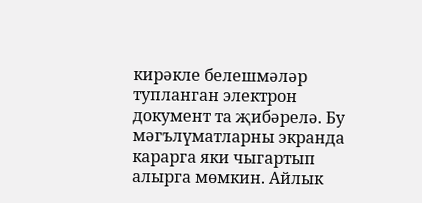кирәкле белешмәләр тупланган электрон документ та җибәрелә. Бу мәгълүматларны экранда карарга яки чыгартып алырга мөмкин. Айлык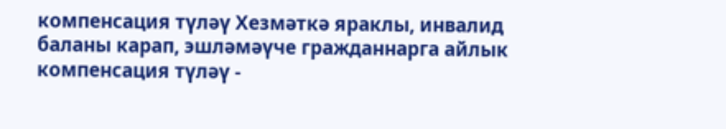компенсация түләү Хезмәткә яраклы, инвалид баланы карап, эшләмәүче гражданнарга айлык компенсация түләү -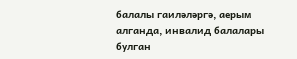балалы гаиләләргә, аерым алганда, инвалид балалары булган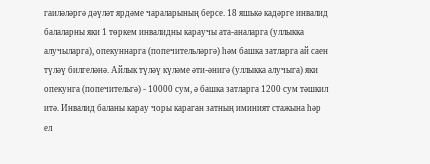гаиләләргә дәүләт ярдәме чараларының берсе. 18 яшькә кадәрге инвалид балаларны яки 1 төркем инвалидны караучы ата-аналарга (уллыкка алучыларга), опекуннарга (попечительләргә) һәм башка затларга ай саен түләү билгеләнә. Айлык түләү күләме әти-әнигә (уллыкка алучыга) яки опекунга (попечительгә) - 10000 сум, ә башка затларга 1200 сум тәшкил итә. Инвалид баланы карау чоры караган затның иминият стажына һәр ел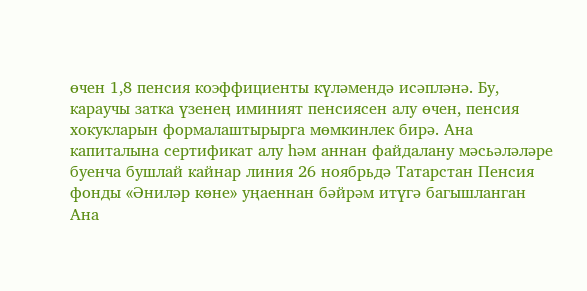өчен 1,8 пенсия коэффициенты күләмендә исәпләнә. Бу, караучы затка үзенең иминият пенсиясен алу өчен, пенсия хокукларын формалаштырырга мөмкинлек бирә. Ана капиталына сертификат алу һәм аннан файдалану мәсьәләләре буенча бушлай кайнар линия 26 ноябрьдә Татарстан Пенсия фонды «Әниләр көне» уңаеннан бәйрәм итүгә багышланган Ана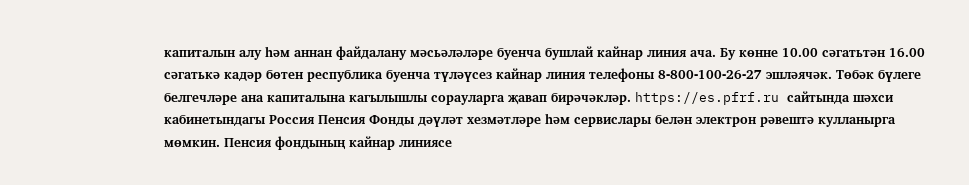капиталын алу һәм аннан файдалану мәсьәләләре буенча бушлай кайнар линия ача. Бу көнне 10.00 сәгатьтән 16.00 сәгатькә кадәр бөтен республика буенча түләүсез кайнар линия телефоны 8-800-100-26-27 эшләячәк. Төбәк бүлеге белгечләре ана капиталына кагылышлы сорауларга җавап бирәчәкләр. https://es.pfrf.ru сайтында шәхси кабинетындагы Россия Пенсия Фонды дәүләт хезмәтләре һәм сервислары белән электрон рәвештә кулланырга мөмкин. Пенсия фондының кайнар линиясе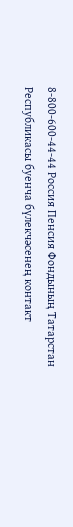8-800-600-44-44 Россия Пенсия Фондының Татарстан Республикасы буенча бүлекчәсенең контакт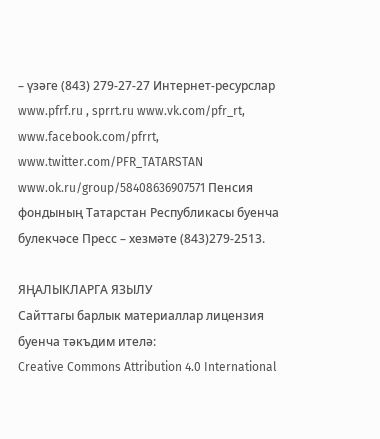– үзәге (843) 279-27-27 Интернет-ресурслар www.pfrf.ru , sprrt.ru www.vk.com/pfr_rt, www.facebook.com/pfrrt, www.twitter.com/PFR_TATARSTAN www.ok.ru/group/58408636907571 Пенсия фондының Татарстан Республикасы буенча булекчәсе Пресс – хезмәте (843)279-2513.

ЯҢАЛЫКЛАРГА ЯЗЫЛУ
Сайттагы барлык материаллар лицензия буенча тәкъдим ителә:
Creative Commons Attribution 4.0 International